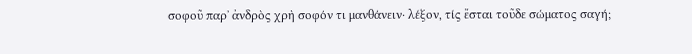σοφοῦ παρʼ ἀνδρὸς χρὴ σοφόν τι μανθάνειν· λέξον, τίς ἔσται τοῦδε σώματος σαγή;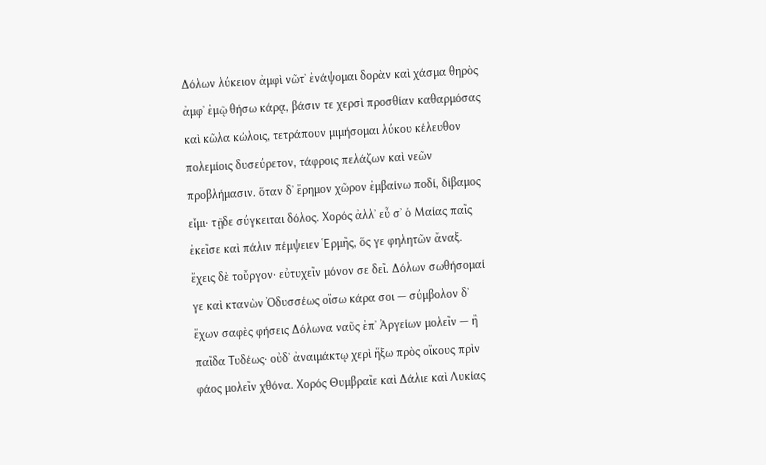Δόλων λύκειον ἀμφὶ νῶτʼ ἐνάψομαι δορὰν καὶ χάσμα θηρὸς ἀμφʼ ἐμῷ θήσω κάρᾳ, βάσιν τε χερσὶ προσθίαν καθαρμόσας καὶ κῶλα κώλοις, τετράπουν μιμήσομαι λύκου κέλευθον πολεμίοις δυσεύρετον, τάφροις πελάζων καὶ νεῶν προβλήμασιν. ὅταν δʼ ἔρημον χῶρον ἐμβαίνω ποδί, δίβαμος εἶμι· τῇδε σύγκειται δόλος. Χορός ἀλλʼ εὖ σʼ ὁ Μαίας παῖς ἐκεῖσε καὶ πάλιν πέμψειεν Ἑρμῆς, ὅς γε φηλητῶν ἄναξ. ἔχεις δὲ τοὔργον· εὐτυχεῖν μόνον σε δεῖ. Δόλων σωθήσομαί γε καὶ κτανὼν Ὀδυσσέως οἴσω κάρα σοι — σύμβολον δʼ ἔχων σαφὲς φήσεις Δόλωνα ναῦς ἐπʼ Ἀργείων μολεῖν — ἢ παῖδα Τυδέως· οὐδʼ ἀναιμάκτῳ χερὶ ἥξω πρὸς οἴκους πρὶν φάος μολεῖν χθόνα. Χορός Θυμβραῖε καὶ Δάλιε καὶ Λυκίας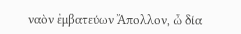ναὸν ἐμβατεύων Ἄπολλον, ὦ δία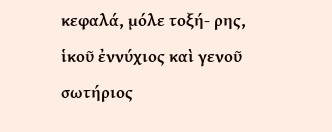κεφαλά, μόλε τοξή- ρης, ἱκοῦ ἐννύχιος καὶ γενοῦ σωτήριος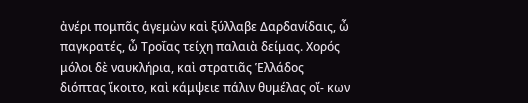ἀνέρι πομπᾶς ἁγεμὼν καὶ ξύλλαβε Δαρδανίδαις, ὦ παγκρατές, ὦ Τροΐας τείχη παλαιὰ δείμας. Χορός μόλοι δὲ ναυκλήρια, καὶ στρατιᾶς Ἑλλάδος διόπτας ἵκοιτο, καὶ κάμψειε πάλιν θυμέλας οἴ- κων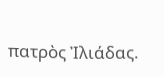πατρὸς Ἰλιάδας.